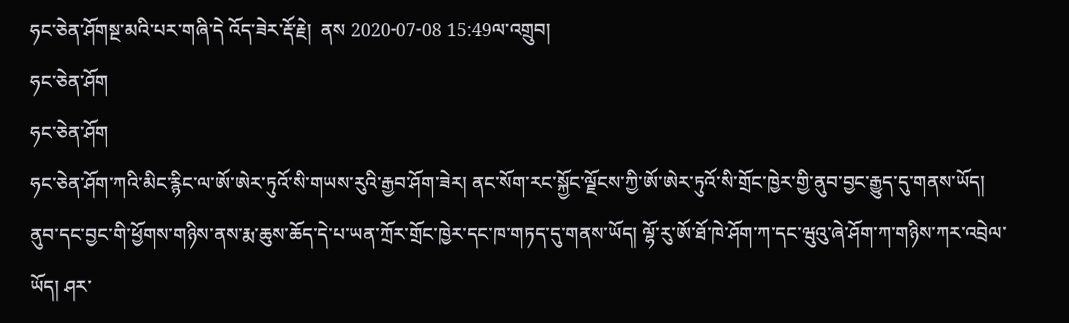ཧང་ཅེན་ཤོགསྔ་མའི་པར་གཞི་དེ འོད་ཟེར་རྡོ་རྗེ།  ནས 2020-07-08 15:49ལ་འགྲུབ།
ཧང་ཅེན་ཤོག
ཧང་ཅེན་ཤོག
ཧང་ཅེན་ཤོག་ཀའི་མིང་རྙིང་ལ་ཨོ་ཨེར་ཏུའོ་སི་གཡས་རུའི་རྒྱབ་ཤོག་ཟེར། ནང་སོག་རང་སྐྱོང་ལྗོངས་ཀྱི་ཨོ་ཨེར་ཏུའོ་སི་གྲོང་ཁྱེར་གྱི་ནུབ་བྱང་རྒྱུད་དུ་གནས་ཡོད། ནུབ་དང་བྱང་གི་ཕྱོགས་གཉིས་ནས་རྨ་ཆུས་ཆོད་དེ་པ་ཡན་ཀྲོར་གྲོང་ཁྱེར་དང་ཁ་གཏད་དུ་གནས་ཡོད། ལྷོ་རུ་ཨོ་ཐོ་ཁེ་ཤོག་ཀ་དང་ཝུའུ་ཞེ་ཤོག་ཀ་གཉིས་ཀར་འབྲེལ་ཡོད། ཤར་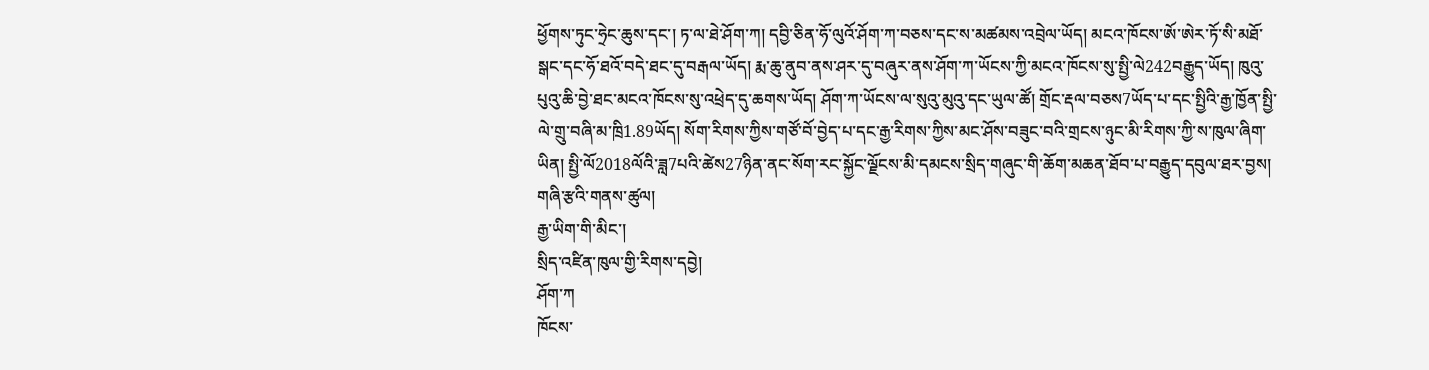ཕྱོགས་ཏུང་ཧྲེང་ཆུས་དང་། ཏ་ལ་ཐེ་ཤོག་ཀ། དབྱི་ཅིན་ཧོ་ལུའོ་ཤོག་ཀ་བཅས་དང་ས་མཚམས་འབྲེལ་ཡོད། མངའ་ཁོངས་ཨོ་ཨེར་ཏོ་སི་མཐོ་སྒང་དང་ཧོ་ཐའོ་བདེ་ཐང་དུ་བརྒལ་ཡོད། རྨ་ཆུ་ནུབ་ནས་ཤར་དུ་བཞུར་ནས་ཤོག་ཀ་ཡོངས་ཀྱི་མངའ་ཁོངས་སུ་སྤྱི་ལེ242བརྒྱུད་ཡོད། ཁུའུ་པུའུ་ཆི་བྱེ་ཐང་མངའ་ཁོངས་སུ་འཕྲེད་དུ་ཆགས་ཡོད། ཤོག་ཀ་ཡོངས་ལ་སུའུ་མུའུ་དང་ཡུལ་ཚོ། གྲོང་རྡལ་བཅས7ཡོད་པ་དང་སྤྱིའི་རྒྱ་ཁྱོན་སྤྱི་ལེ་གྲུ་བཞི་མ་ཁྲི1.89ཡོད། སོག་རིགས་ཀྱིས་གཙོ་བོ་བྱེད་པ་དང་རྒྱ་རིགས་ཀྱིས་མང་ཤོས་བཟུང་བའི་གྲངས་ཉུང་མི་རིགས་ཀྱི་ས་ཁུལ་ཞིག་ཡིན། སྤྱི་ལོ2018ལོའི་ཟླ7པའི་ཚེས27ཉིན་ནང་སོག་རང་སྐྱོང་ལྗོངས་མི་དམངས་སྲིད་གཞུང་གི་ཆོག་མཆན་ཐོབ་པ་བརྒྱུད་དབུལ་ཐར་བྱས།
གཞི་རྩའི་གནས་ཚུལ།
རྒྱ་ཡིག་གི་མིང་།
སྲིད་འཛིན་ཁུལ་གྱི་རིགས་དབྱེ།
ཤོག་ཀ
ཁོངས་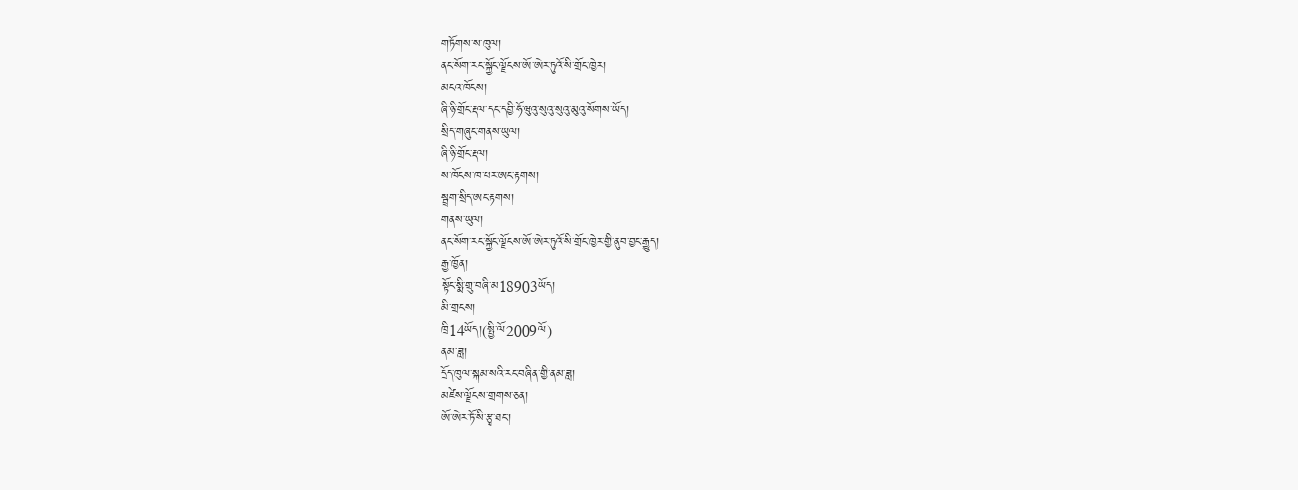གཏོགས་ས་ཁུལ།
ནང་སོག་རང་སྐྱོང་ལྗོངས་ཨོ་ཨེར་ཏུའོ་སི་གྲོང་ཁྱེར།
མངའ་ཁོངས།
ཞི་ཉི་གྲོང་རྡལ་དང་དབྱི་ཧོ་ཝུའུ་སུའུ་སུའུ་མུའུ་སོགས་ཡོད།
སྲིད་གཞུང་གནས་ཡུལ།
ཞི་ཉི་གྲོང་རྡལ།
ས་ཁོངས་ཁ་པར་ཨང་རྟགས།
སྦྲག་སྲིད་ཨང་རྟགས།
གནས་ཡུལ།
ནང་སོག་རང་སྐྱོང་ལྗོངས་ཨོ་ཨེར་ཏུའོ་སི་གྲོང་ཁྱེར་གྱི་ནུབ་བྱང་རྒྱུད།
རྒྱ་ཁྱོན།
སྟོང་སྨི་གྲུ་བཞི་མ18903ཡོད།
མི་གྲངས།
ཁྲི14ཡོད།(སྤྱི་ལོ2009ལོ)
ནམ་ཟླ།
དྲོད་ཁུལ་སྐམ་སའི་རང་བཞིན་གྱི་ནམ་ཟླ།
མཛེས་ལྗོངས་གྲགས་ཅན།
ཨོ་ཨེར་ཏོ་སི་རྩྭ་ཐང་།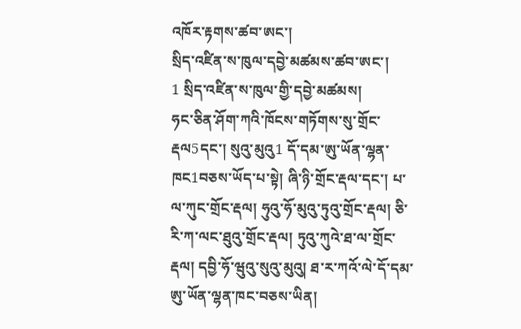འཁོར་རྟགས་ཚབ་ཨང་།
སྲིད་འཛིན་ས་ཁུལ་དབྱེ་མཚམས་ཚབ་ཨང་།
1 སྲིད་འཛིན་ས་ཁུལ་གྱི་དབྱེ་མཚམས།
ཧང་ཅིན་ཤོག་ཀའི་ཁོངས་གཏོགས་སུ་གྲོང་རྡལ5དང་། སུའུ་མུའུ1 དོ་དམ་ཨུ་ཡོན་ལྷན་ཁང1བཅས་ཡོད་པ་སྟེ། ཞི་ཉི་གྲོང་རྡལ་དང་། པ་ལ་ཀུང་གྲོང་རྡལ། ཧུའུ་ཧོ་མུའུ་ཏུའུ་གྲོང་རྡལ། ཅི་རི་ཀ་ལང་ཐུའུ་གྲོང་རྡལ། ཏུའུ་ཀུའེ་ཐ་ལ་གྲོང་རྡལ། དབྱི་ཧོ་ཝུའུ་སུའུ་མུའུ། ཐ་ར་ཀའོ་ལེ་དོ་དམ་ཨུ་ཡོན་ལྷན་ཁང་བཅས་ཡིན།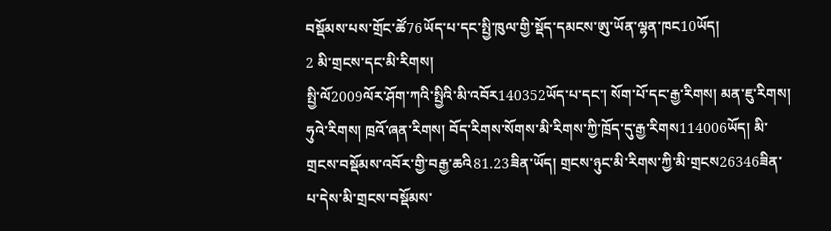བསྡོམས་པས་གྲོང་ཚོ76ཡོད་པ་དང་སྤྱི་ཁུལ་གྱི་སྡོད་དམངས་ཨུ་ཡོན་ལྷན་ཁང10ཡོད།
2 མི་གྲངས་དང་མི་རིགས།
སྤྱི་ལོ2009ལོར་ཤོག་ཀའི་སྤྱིའི་མི་འབོར140352ཡོད་པ་དང་། སོག་པོ་དང་རྒྱ་རིགས། མན་ཇུ་རིགས། ཧུའེ་རིགས། ཁྲའོ་ཞན་རིགས། བོད་རིགས་སོགས་མི་རིགས་ཀྱི་ཁྲོད་དུ་རྒྱ་རིགས114006ཡོད། མི་གྲངས་བསྡོམས་འབོར་གྱི་བརྒྱ་ཆའི81.23ཟིན་ཡོད། གྲངས་ཉུང་མི་རིགས་ཀྱི་མི་གྲངས26346ཟིན་པ་དེས་མི་གྲངས་བསྡོམས་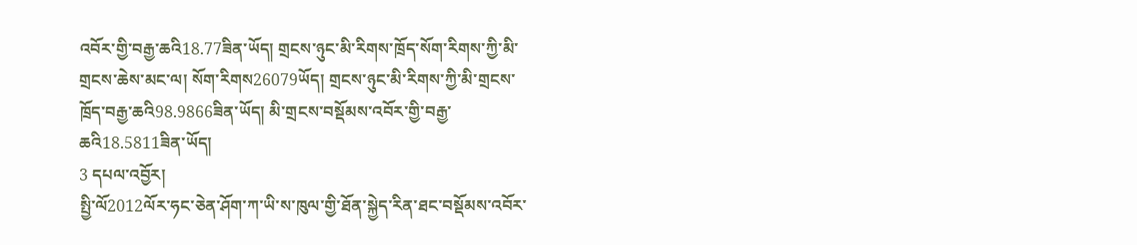འབོར་གྱི་བརྒྱ་ཆའི18.77ཟིན་ཡོད། གྲངས་ཉུང་མི་རིགས་ཁྲོད་སོག་རིགས་ཀྱི་མི་གྲངས་ཆེས་མང་ལ། སོག་རིགས26079ཡོད། གྲངས་ཉུང་མི་རིགས་ཀྱི་མི་གྲངས་ཁྲོད་བརྒྱ་ཆའི98.9866ཟིན་ཡོད། མི་གྲངས་བསྡོམས་འབོར་གྱི་བརྒྱ་ཆའི18.5811ཟིན་ཡོད།
3 དཔལ་འབྱོར།
སྤྱི་ལོ2012ལོར་ཧང་ཅེན་ཤོག་ཀ་ཡི་ས་ཁུལ་གྱི་ཐོན་སྐྱེད་རིན་ཐང་བསྡོམས་འབོར་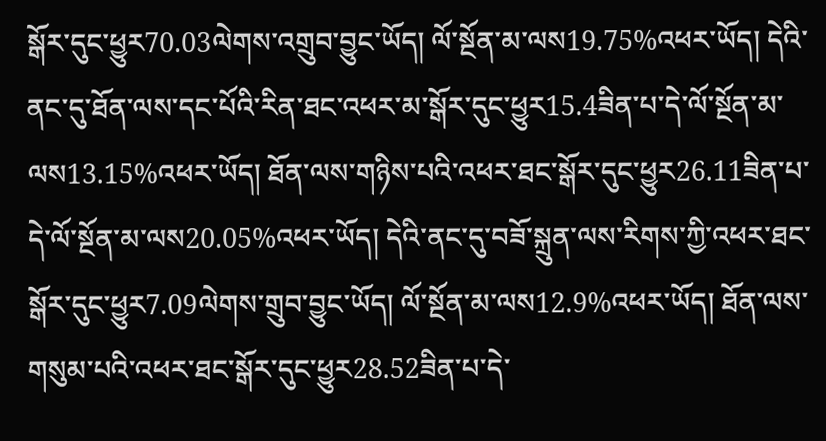སྒོར་དུང་ཕྱུར70.03ལེགས་འགྲུབ་བྱུང་ཡོད། ལོ་སྔོན་མ་ལས19.75%འཕར་ཡོད། དེའི་ནང་དུ་ཐོན་ལས་དང་པོའི་རིན་ཐང་འཕར་མ་སྒོར་དུང་ཕྱུར15.4ཟིན་པ་དེ་ལོ་སྔོན་མ་ལས13.15%འཕར་ཡོད། ཐོན་ལས་གཉིས་པའི་འཕར་ཐང་སྒོར་དུང་ཕྱུར26.11ཟིན་པ་དེ་ལོ་སྔོན་མ་ལས20.05%འཕར་ཡོད། དེའི་ནང་དུ་བཟོ་སྐྲུན་ལས་རིགས་ཀྱི་འཕར་ཐང་སྒོར་དུང་ཕྱུར7.09ལེགས་གྲུབ་བྱུང་ཡོད། ལོ་སྔོན་མ་ལས12.9%འཕར་ཡོད། ཐོན་ལས་གསུམ་པའི་འཕར་ཐང་སྒོར་དུང་ཕྱུར28.52ཟིན་པ་དེ་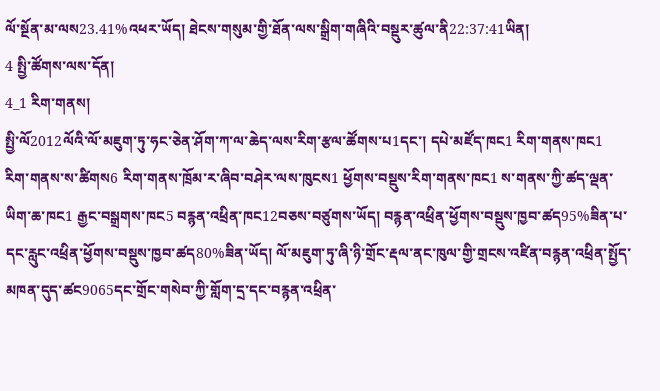ལོ་སྔོན་མ་ལས23.41%འཕར་ཡོད། ཐེངས་གསུམ་གྱི་ཐོན་ལས་སྒྲིག་གཞིའི་བསྡུར་ཚུལ་ནི22:37:41ཡིན།
4 སྤྱི་ཚོགས་ལས་དོན།
4_1 རིག་གནས།
སྤྱི་ལོ2012ལོའི་ལོ་མཇུག་ཏུ་ཧང་ཅེན་ཤོག་ཀ་ལ་ཆེད་ལས་རིག་རྩལ་ཚོགས་པ1དང་། དཔེ་མཛོད་ཁང1 རིག་གནས་ཁང1 རིག་གནས་ས་ཚིགས6 རིག་གནས་ཁྲོམ་ར་ཞིབ་བཤེར་ལས་ཁུངས1 ཕྱོགས་བསྡུས་རིག་གནས་ཁང1 ས་གནས་ཀྱི་ཚད་ལྡན་ཡིག་ཆ་ཁང1 རྒྱང་བསྒྲགས་ཁང5 བརྙན་འཕྲིན་ཁང12བཅས་བཙུགས་ཡོད། བརྙན་འཕྲིན་ཕྱོགས་བསྡུས་ཁྱབ་ཚད95%ཟིན་པ་དང་རླུང་འཕྲིན་ཕྱོགས་བསྡུས་ཁྱབ་ཚད80%ཟིན་ཡོད། ལོ་མཇུག་ཏུ་ཞི་ཉི་གྲོང་རྡལ་ནང་ཁུལ་གྱི་གྲངས་འཛིན་བརྙན་འཕྲིན་སྤྱོད་མཁན་དུད་ཚང9065དང་གྲོང་གསེབ་ཀྱི་གློག་དྲ་དང་བརྙན་འཕྲིན་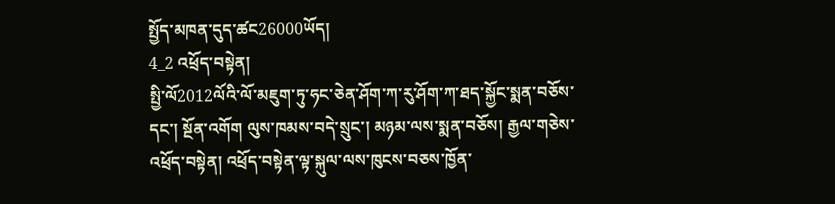སྤྱོད་མཁན་དུད་ཚང26000ཡོད།
4_2 འཕྲོད་བསྟེན།
སྤྱི་ལོ2012ལོའི་ལོ་མཇུག་ཏུ་ཧང་ཅེན་ཤོག་ཀ་རུ་ཤོག་ཀ་ཐད་སྐྱོང་སྨན་བཅོས་དང་། སྔོན་འགོག ལུས་ཁམས་བདེ་སྲུང་། མཉམ་ལས་སྨན་བཅོས། རྒྱལ་གཅེས་འཕྲོད་བསྟེན། འཕྲོད་བསྟེན་ལྟ་སྐུལ་ལས་ཁུངས་བཅས་ཁྱོན་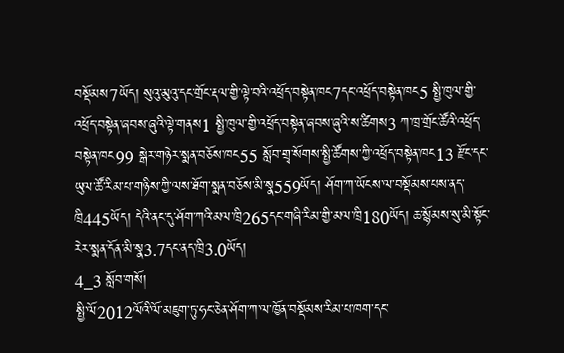བསྡོམས7ཡོད། སུའུ་མུའུ་དང་གྲོང་རྡལ་གྱི་ལྟེ་བའི་འཕྲོད་བསྟེན་ཁང7དང་འཕྲོད་བསྟེན་ཁང5 སྤྱི་ཁུལ་གྱི་འཕྲོད་བསྟེན་ཞབས་ཞུའི་ལྟེ་གནས1 སྤྱི་ཁུལ་གྱི་འཕྲོད་བསྟེན་ཞབས་ཞུའི་ས་ཚིགས3 ཀ་ཁྲ་གྲོང་ཚོའི་འཕྲོད་བསྟེན་ཁང99 སྒེར་གཉེར་སྨན་བཅོས་ཁང55 སློབ་གྲྭ་སོགས་སྤྱི་ཚོགས་ཀྱི་འཕྲོད་བསྟེན་ཁང13 རྫོང་དང་ཡུལ་ཚོ་རིམ་པ་གཉིས་ཀྱི་ལས་ཐོག་སྨན་བཅོས་མི་སྣ559ཡོད། ཤོག་ཀ་ཡོངས་ལ་བསྡོམས་པས་ནད་ཁྲི445ཡོད། དེའི་ནང་དུ་ཤོག་ཀའི་མལ་ཁྲི265དང་གཞི་རིམ་གྱི་མལ་ཁྲི180ཡོད། ཆ་སྙོམས་སུ་མི་སྟོང་རེར་སྨན་དོན་མི་སྣ3.7དང་ནད་ཁྲི3.0ཡོད།
4_3 སློབ་གསོ།
སྤྱི་ལོ2012ལོའི་ལོ་མཇུག་ཏུ་ཧང་ཅེན་ཤོག་ཀ་ལ་ཁྱོན་བསྡོམས་རིམ་པ་ཁག་དང་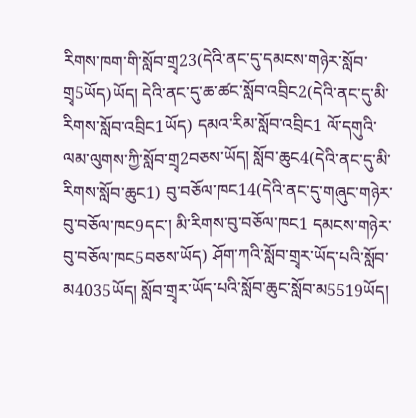རིགས་ཁག་གི་སློབ་གྲྭ23(དེའི་ནང་དུ་དམངས་གཉེར་སློབ་གྲྭ5ཡོད)ཡོད། དེའི་ནང་དུ་ཆ་ཚང་སློབ་འབྲིང2(དེའི་ནང་དུ་མི་རིགས་སློབ་འབྲིང1ཡོད) དམའ་རིམ་སློབ་འབྲིང1 ལོ་དགུའི་ལམ་ལུགས་ཀྱི་སློབ་གྲྭ2བཅས་ཡོད། སློབ་ཆུང4(དེའི་ནང་དུ་མི་རིགས་སློབ་ཆུང1) བུ་བཅོལ་ཁང14(དེའི་ནང་དུ་གཞུང་གཉེར་བུ་བཅོལ་ཁང9དང་། མི་རིགས་བུ་བཅོལ་ཁང1 དམངས་གཉེར་བུ་བཅོལ་ཁང5བཅས་ཡོད) ཤོག་ཀའི་སློབ་གྲྭར་ཡོད་པའི་སློབ་མ4035ཡོད། སློབ་གྲྭར་ཡོད་པའི་སློབ་ཆུང་སློབ་མ5519ཡོད།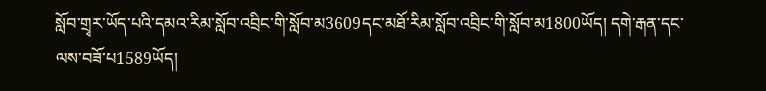སློབ་གྲྭར་ཡོད་པའི་དམའ་རིམ་སློབ་འབྲིང་གི་སློབ་མ3609དང་མཐོ་རིམ་སློབ་འབྲིང་གི་སློབ་མ1800ཡོད། དགེ་རྒན་དང་ལས་བཟོ་པ1589ཡོད།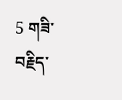5 གཟི་བརྗིད་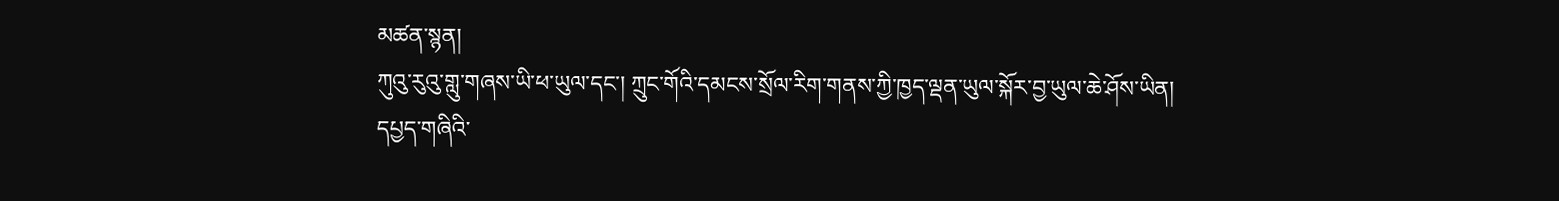མཚན་སྙན།
ཀུའུ་རུའུ་གླུ་གཞས་ཡི་ཕ་ཡུལ་དང་། ཀྲུང་གོའི་དམངས་སྲོལ་རིག་གནས་ཀྱི་ཁྱད་ལྡན་ཡུལ་སྐོར་བྱ་ཡུལ་ཆེ་ཤོས་ཡིན།
དཔྱད་གཞིའི་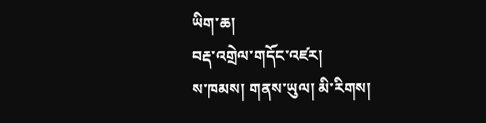ཡིག་ཆ།
བརྡ་འགྲེལ་གདོང་འཛར།
ས་ཁམས། གནས་ཡུལ། མི་རིགས།